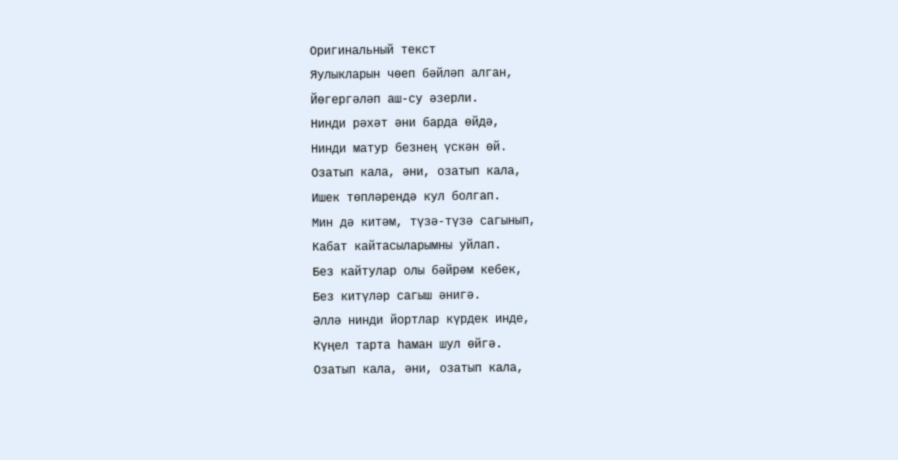Оригинальный текст
Яулыкларын чөеп бәйләп алган,
Йөгергәләп аш-су әзерли.
Нинди рәхәт әни барда өйдә,
Нинди матур безнең үскән өй.
Озатып кала, әни, озатып кала,
Ишек төпләрендә кул болгап.
Мин дә китәм, түзә-түзә сагынып,
Кабат кайтасыларымны уйлап.
Без кайтулар олы бәйрәм кебек,
Без китүләр сагыш әнигә.
Әллә нинди йортлар күрдек инде,
Күңел тарта һаман шул өйгә.
Озатып кала, әни, озатып кала,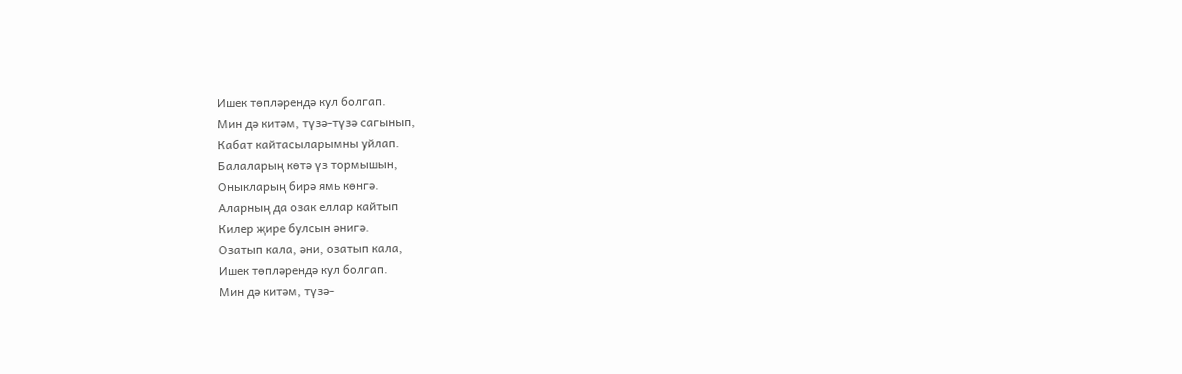Ишек төпләрендә кул болгап.
Мин дә китәм, түзә-түзә сагынып,
Кабат кайтасыларымны уйлап.
Балаларың көтә үз тормышын,
Оныкларың бирә ямь көнгә.
Аларның да озак еллар кайтып
Килер җире булсын әнигә.
Озатып кала, әни, озатып кала,
Ишек төпләрендә кул болгап.
Мин дә китәм, түзә-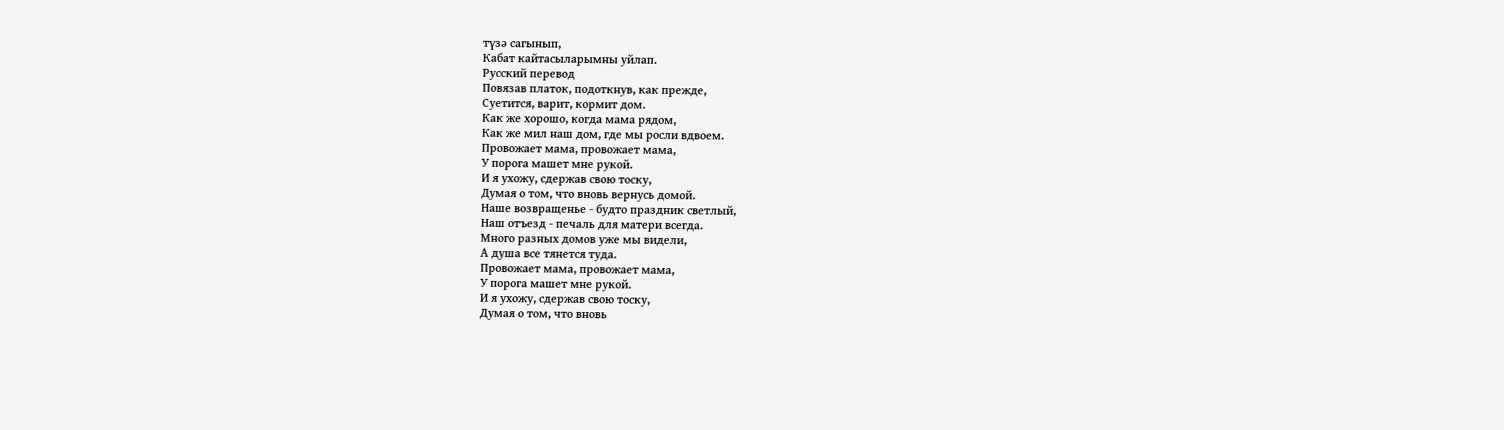түзә сагынып,
Кабат кайтасыларымны уйлап.
Русский перевод
Повязав платок, подоткнув, как прежде,
Суетится, варит, кормит дом.
Как же хорошо, когда мама рядом,
Как же мил наш дом, где мы росли вдвоем.
Провожает мама, провожает мама,
У порога машет мне рукой.
И я ухожу, сдержав свою тоску,
Думая о том, что вновь вернусь домой.
Наше возвращенье - будто праздник светлый,
Наш отъезд - печаль для матери всегда.
Много разных домов уже мы видели,
А душа все тянется туда.
Провожает мама, провожает мама,
У порога машет мне рукой.
И я ухожу, сдержав свою тоску,
Думая о том, что вновь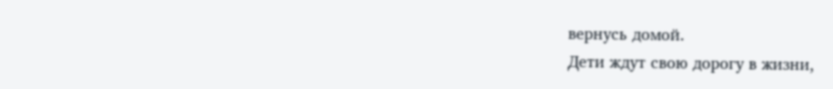вернусь домой.
Дети ждут свою дорогу в жизни,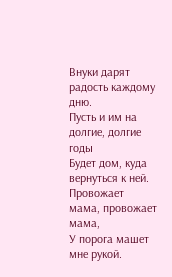Внуки дарят радость каждому дню.
Пусть и им на долгие, долгие годы
Будет дом, куда вернуться к ней.
Провожает мама, провожает мама,
У порога машет мне рукой.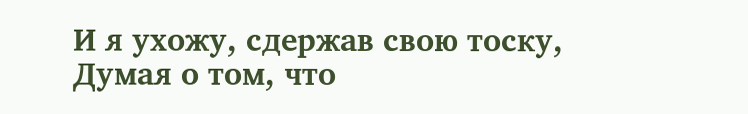И я ухожу, сдержав свою тоску,
Думая о том, что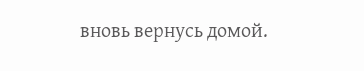вновь вернусь домой.